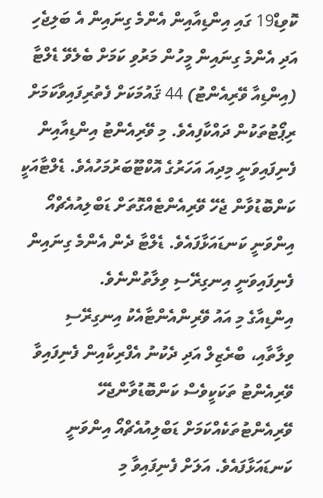ކޮވިޑް19 ގައި އިންޑިއާއިން އެންމެ ގިނައިން އެ ބަލިޖެހި އަދި އެންމެ ގިނައިން މީހުން މަރުވި ކަމަށް ބެލެވޭ ޑެލްޓާ (އިންޑިއާ ވޭރިއެންޓު) 44 ޤައުމަކަށް ފެތުރިފައިވާކަމަށް ރިޕޯޓުތަކުން ދައްކާފިއެވެ. މި ވޭރިއެންޓު އިންޑިއާއިން ފެނިފައިވަނީ މިދިއަ އަހަރުގެ އޮކްޓޫބަރުމަހުއެވެ. ޑެލްޓާއަކީ ކަންބޮޑުވާން ޖެހޭ ވޭރިއެންޓެއްގޮތަށް ޑަބްލިއުއެޗްއޯ އިންވަނީ ކަނޑައަޅާފައެވެ. ޑެލްޓާ ދެން އެންމެ ގިނައިން ފެނިފައިވަނީ އިނގިރޭސި ވިލާތުންނެވެ.
އިންޑިއާގެ މި އައު ވޭރިންއެންޓާއެކު އިނގިރޭސި ވިލާތާއި، ބްރެޒިލް އަދި ދެކުނު އެފްރިކާއިން ފެނިފައިވާ ވޭރިއެންޓު ތަކަކީވެސް ކަންބޮޑުވާންޖެހޭ ވޭރިއެންޓުތަކެއްކަމަށް ޑަބްލިއުއެޗްއޯ އިންވަނީ ކަނޑައަޅާފައެވެ. އަލަށް ފެނިފައިވާ މި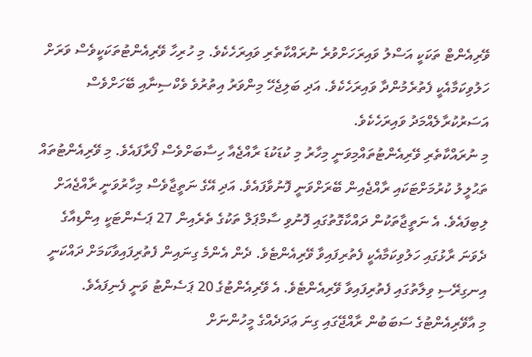ވޭރިއެންޓް ތަކަކީ އަސްލު ވައިރަހަށްވުރެ ނުރައްކާތެރި ވައިރަހެކެވެ. މި ހުރިހާ ވޭރިއެންޓުތަކަކީވެސް ވަރަށް ހަލުވިކަމާއެކީ ފެތުރެމުންދާ ވައިރަހެކެވެ. އަދި ބަލިޖެހޭ މިންވަރު އިތުރުވެ ވެކްސިނާއި ބޭހަށްވެސް އަސަރުކުރާލެއްމަދު ވައިރަހެކެވެ.
މި ނުރައްކާތެރި ވޭރިއެންޓުތައްމިވަނީ މިހާރު މި ކުޑަކުޑަ ރާއްޖެއާ ހިސާބަށްވެސް ފޯރާފައެވެ. މި ވޭރިއެންޓުތައް ތަޙުލީލު ކުރުމަށްޓަކައި ރާއްޖެއިން ބޭރަށްވަނީ ފޮނުވާފައެވެ. އަދި އޭގެ ނަތީޖާވެސް މިހާރުވަނީ ރާއްޖެއަށް ލިބިފައެވެ. އެ ނަތީޖާތަކުން ދައްކާގޮތުގައި ފޮނުވި ސާމްޕަލް ތަކުގެ ތެރެއިން 27 ޕަސެންޓަކީ އިންޑިއާގެ ދެވަނަ ރާޅުގައި ހަލުވިކަމާއެކީ ފެތުރިފައިވާ ވޭރިއެންޓެވެ. ދެން އެންމެ ގިނައިން ފެތުރިފައިވާކަމަށް ދައްކަނީ އިނގިރޭސި ވިލާތުގައި ފެތުރިފައިވާ ވޭރިއެންޓެވެ. އެ ވޭރިއެންޓުގެ 20 ޕަސެންޓު ވަނީ ފެނިފައެވެ.
މި އާވޭރިއެންޓުގެ ސަބަބުން ރާއްޖޭގައި ގިނަ ޢަދަދެއްގެ މީހުންނަށް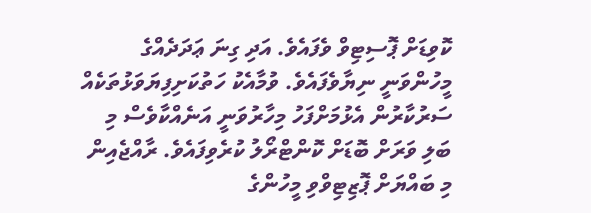ކޮވިޑަށް ޕޮސިޓިވް ވެފައެވެ. އަދި ގިނަ ޢަދަދެއްގެ މީހުންވަނީ ނިޔާވެފައެވެ. ވުމާއެކު ހަތުކަށިފިޔަވަޅުތަކެއް ސަރުކާރުން އެޅުމަށްފަހު މިހާރުވަނީ އަނެއްކާވެސް މި ބަލި ވަރަށް ބޮޑަށް ކޮންޓްރޯލު ކުރެވިފައެވެ. ރާއްޖެއިން މި ބައްޔަށް ޕޮޒިޓިވްވި މީހުންގެ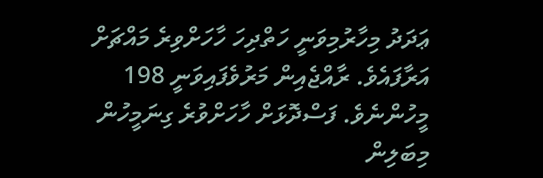ޢަދަދު މިހާރުމިވަނީ ހަތްދިހަ ހާހަށްވިރެ މައްޗަށް އަރާފައެވެ. ރާއްޖެއިން މަރުވެފައިވަނީ 198 މީހުންނެވެ. ފަސްދޮޅަށް ހާހަށްވުރެ ގިނަމީހުން މިބަލިން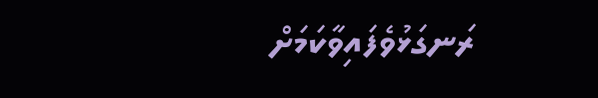ރަނގަޅުވެފައިވާކަމަށް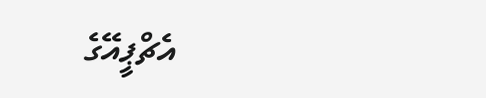އެޗްޕީއޭގެ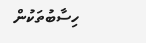ހިސާބުތަކުން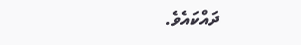ދައްކައެވެ.